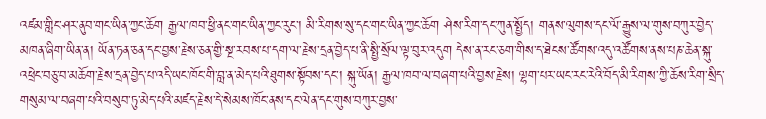འཛམ་གླིང་ཤར་ནུབ་གང་ཡིན་ཀྱང་ཆོག རྒྱལ་ཁབ་ཕྱི་ནང་གང་ཡིན་ཀྱང་རུང་། མི་རིགས་སུ་དང་གང་ཡིན་ཀྱང་ཆོག ཤེས་རིག་དང་ཀུན་སྤྱོད། གནས་ལུགས་དང་ལོ་རྒྱུས་ལ་གུས་བཀུར་བྱེད་མཁན་ཞིག་ཡིན་ན། ཡོན་ཏན་ཅན་དང་བྱས་རྗེས་ཅན་གྱི་སྔ་རབས་པ་དག་ལ་རྗེས་དྲན་བྱེད་པ་ནི་སྤྱི་སྲོལ་ལྟ་བུར་འདུག དེས་ན་རང་ཅག་གིས་ད་ཐེངས་ཚོགས་འདུ་འཚོགས་ནས་པཎ་ཆེན་སྐུ་འཕྲེང་བཅུ་བ་མཆོག་རྗེས་དྲན་བྱེད་པ་འདི་ཡང་ཁོང་གི་བླ་ན་མེད་པའི་ཐུགས་སྟོབས་དང་། སྐུ་ཡོན། རྒྱལ་ཁབ་ལ་བཞག་པའི་བྱས་རྗེས། ལྷག་པར་ཡང་རང་རེའི་བོད་མི་རིགས་ཀྱི་ཆོས་རིག་སྲིད་གསུམ་ལ་བཞག་པའི་བསུབ་ཏུ་མེད་པའི་མཛད་རྗེས་དེ་སེམས་ཁོང་ནས་དང་ལེན་དང་གུས་བཀུར་བྱས་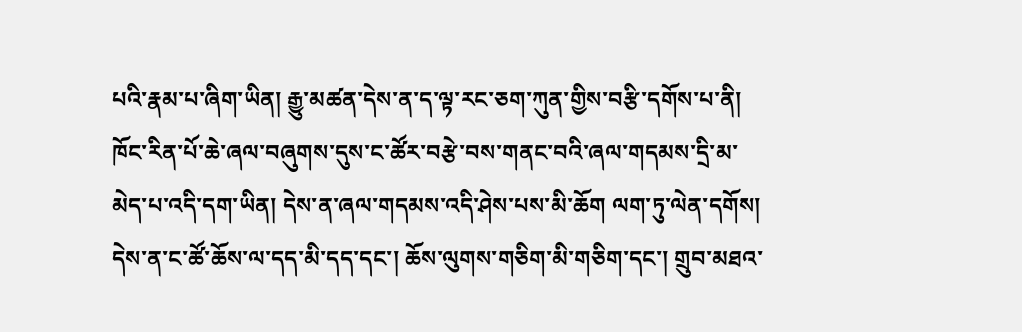པའི་རྣམ་པ་ཞིག་ཡིན། རྒྱུ་མཚན་དེས་ན་ད་ལྟ་རང་ཅག་ཀུན་གྱིས་བརྩི་དགོས་པ་ནི། ཁོང་རིན་པོ་ཆེ་ཞལ་བཞུགས་དུས་ང་ཚོར་བརྩེ་བས་གནང་བའི་ཞལ་གདམས་དྲི་མ་མེད་པ་འདི་དག་ཡིན། དེས་ན་ཞལ་གདམས་འདི་ཤེས་པས་མི་ཆོག ལག་ཏུ་ལེན་དགོས། དེས་ན་ང་ཚོ་ཆོས་ལ་དད་མི་དད་དང་། ཆོས་ལུགས་གཅིག་མི་གཅིག་དང་། གྲུབ་མཐའ་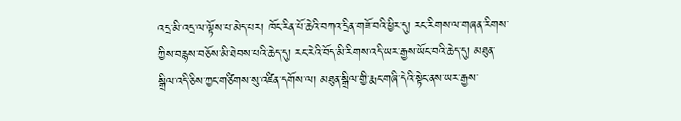འདྲ་མི་འདྲ་ལ་ལྟོས་པ་མེད་པར། ཁོང་རིན་པོ་ཆེའི་བཀའ་དྲིན་གཟོ་བའི་ཕྱིར་དུ། རང་རིགས་ལ་གཞན་རིགས་ཀྱིས་བརྙས་བཅོས་མི་ཐེབས་པའི་ཆེད་དུ། རང་རེའི་བོད་མི་རིགས་འདི་ཡར་རྒྱས་ཡོང་བའི་ཆེད་དུ། མཐུན་སྒྲིལ་འདི་ཅིས་ཀྱང་གཙིགས་སུ་འཛིན་དགོས་ལ། མཐུན་སྒྲིལ་གྱི་རྨང་གཞི་དེའི་སྟེང་ནས་ཡར་རྒྱས་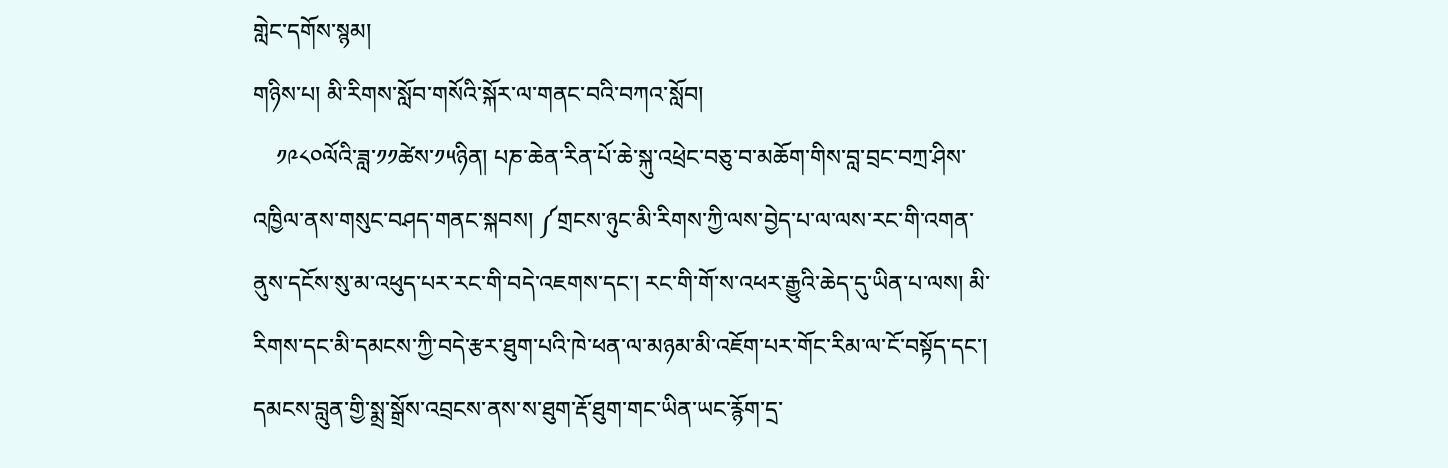གླེང་དགོས་སྙམ།
གཉིས་པ། མི་རིགས་སློབ་གསོའི་སྐོར་ལ་གནང་བའི་བཀའ་སློབ།
    ༡༩༨༠ལོའི་ཟླ་༡༡ཚེས་༡༥ཉིན། པཎ་ཆེན་རིན་པོ་ཆེ་སྐུ་འཕྲེང་བཅུ་བ་མཆོག་གིས་བླ་བྲང་བཀྲ་ཤིས་འཁྱིལ་ནས་གསུང་བཤད་གནང་སྐབས། ༼གྲངས་ཉུང་མི་རིགས་ཀྱི་ལས་བྱེད་པ་ལ་ལས་རང་གི་འགན་ནུས་དངོས་སུ་མ་འཕུད་པར་རང་གི་བདེ་འཇགས་དང་། རང་གི་གོ་ས་འཕར་རྒྱུའི་ཆེད་དུ་ཡིན་པ་ལས། མི་རིགས་དང་མི་དམངས་ཀྱི་བདེ་རྩར་ཐུག་པའི་ཁེ་ཕན་ལ་མཉམ་མི་འཇོག་པར་གོང་རིམ་ལ་ངོ་བསྟོད་དང་། དམངས་བླུན་གྱི་སྨྲ་སྒྲོས་འབྲངས་ནས་ས་ཐུག་རྡོ་ཐུག་གང་ཡིན་ཡང་རྙོག་དྲ་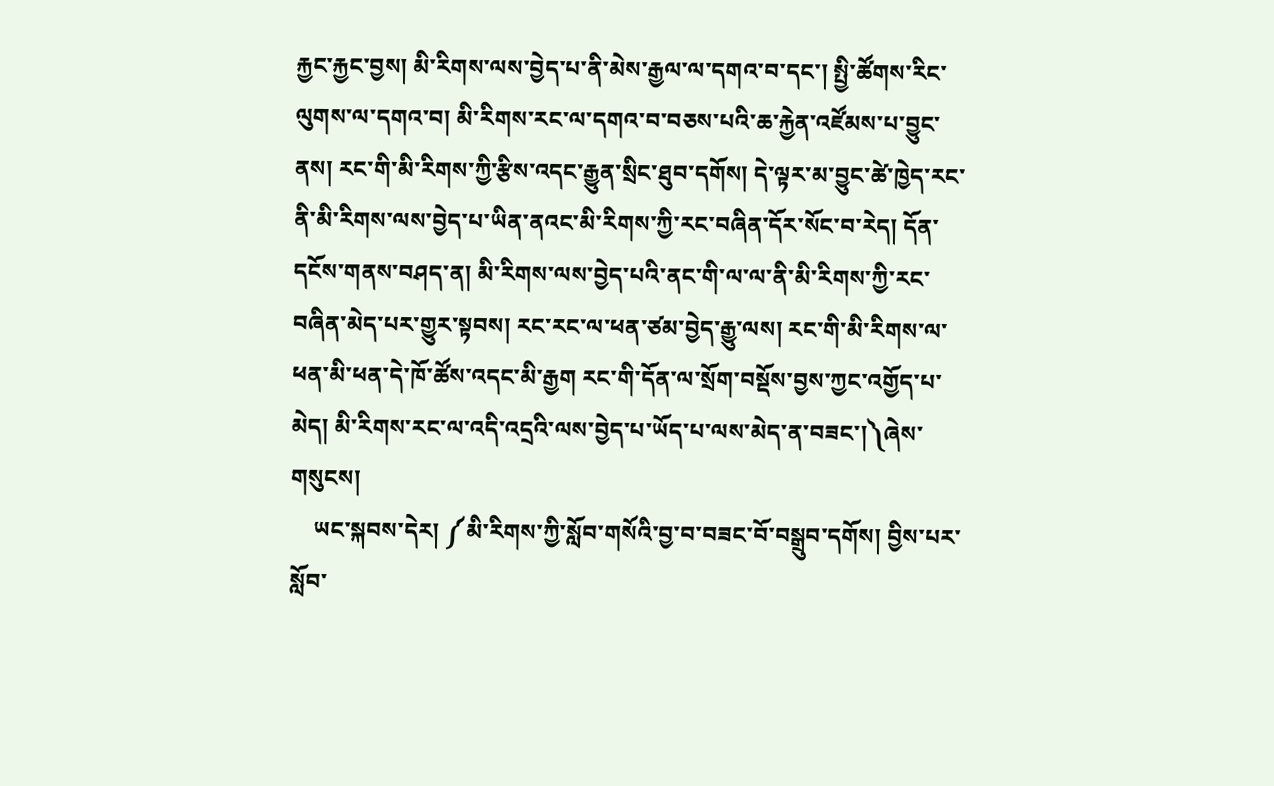རྐྱང་རྐྱང་བྱས། མི་རིགས་ལས་བྱེད་པ་ནི་མེས་རྒྱལ་ལ་དགའ་བ་དང་། སྤྱི་ཚོགས་རིང་ལུགས་ལ་དགའ་བ། མི་རིགས་རང་ལ་དགའ་བ་བཅས་པའི་ཆ་རྐྱེན་འཛོམས་པ་བྱུང་ནས། རང་གི་མི་རིགས་ཀྱི་རྩིས་འདང་རྒྱུན་སྲིང་ཐུབ་དགོས། དེ་ལྟར་མ་བྱུང་ཚེ་ཁྱེད་རང་ནི་མི་རིགས་ལས་བྱེད་པ་ཡིན་ནའང་མི་རིགས་ཀྱི་རང་བཞིན་དོར་སོང་བ་རེད། དོན་དངོས་གནས་བཤད་ན། མི་རིགས་ལས་བྱེད་པའི་ནང་གི་ལ་ལ་ནི་མི་རིགས་ཀྱི་རང་བཞིན་མེད་པར་གྱུར་སྟབས། རང་རང་ལ་ཕན་ཙམ་བྱེད་རྒྱུ་ལས། རང་གི་མི་རིགས་ལ་ཕན་མི་ཕན་དེ་ཁོ་ཚོས་འདང་མི་རྒྱག རང་གི་དོན་ལ་སྲོག་བསྡོས་བྱས་ཀྱང་འགྱོད་པ་མེད། མི་རིགས་རང་ལ་འདི་འདྲའི་ལས་བྱེད་པ་ཡོད་པ་ལས་མེད་ན་བཟང་།༽ཞེས་གསུངས།
    ཡང་སྐབས་དེར། ༼མི་རིགས་ཀྱི་སློབ་གསོའི་བྱ་བ་བཟང་བོ་བསྒྲུབ་དགོས། བྱིས་པར་སློབ་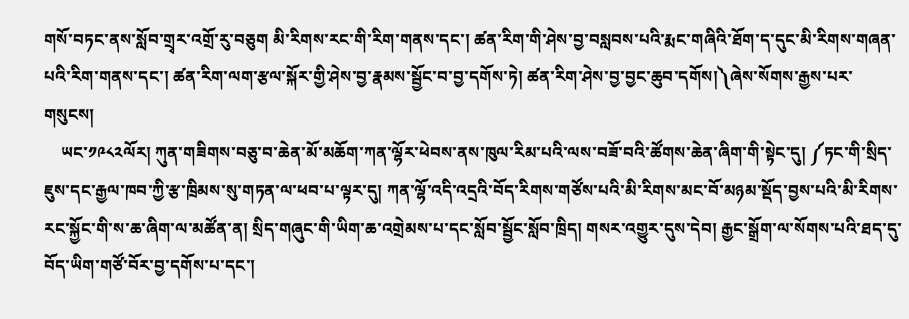གསོ་བཏང་ནས་སློབ་གྲྭར་འགྲོ་རུ་བཅུག མི་རིགས་རང་གི་རིག་གནས་དང་། ཚན་རིག་གི་ཤེས་བྱ་བསླབས་པའི་རྨང་གཞིའི་ཐོག་ད་དུང་མི་རིགས་གཞན་པའི་རིག་གནས་དང་། ཚན་རིག་ལག་རྩལ་སྐོར་གྱི་ཤེས་བྱ་རྣམས་སྦྱོང་བ་བྱ་དགོས་ཏེ། ཚན་རིག་ཤེས་བྱ་བྱང་ཆུབ་དགོས།༽ཞེས་སོགས་རྒྱས་པར་གསུངས།
    ཡང་༡༩༨༢ལོར། ཀུན་གཟིགས་བཅུ་བ་ཆེན་མོ་མཆོག་ཀན་ལྷོར་ཕེབས་ནས་ཁུལ་རིམ་པའི་ལས་བཟོ་བའི་ཚོགས་ཆེན་ཞིག་གི་སྟེང་དུ། ༼ཏང་གི་སྲིད་ཇུས་དང་རྒྱལ་ཁབ་ཀྱི་རྩ་ཁྲིམས་སུ་གཏན་ལ་ཕབ་པ་ལྟར་དུ། ཀན་ལྷོ་འདི་འདྲའི་བོད་རིགས་གཙོས་པའི་མི་རིགས་མང་བོ་མཉམ་སྡོད་བྱས་པའི་མི་རིགས་རང་སྐྱོང་གི་ས་ཆ་ཞིག་ལ་མཚོན་ན། སྲིད་གཞུང་གི་ཡིག་ཆ་འགྲེམས་པ་དང་སློབ་སྦྱོང་སློབ་ཁྲིད། གསར་འགྱུར་དུས་དེབ། རྒྱང་སྒྲོག་ལ་སོགས་པའི་ཐད་དུ་བོད་ཡིག་གཙོ་བོར་བྱ་དགོས་པ་དང་།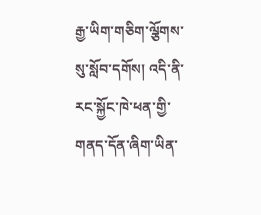རྒྱ་ཡིག་གཅིག་ལྕོགས་སུ་སློབ་དགོས། འདི་ནི་རང་སྐྱོང་ཁེ་ཕན་གྱི་གནད་དོན་ཞིག་ཡིན་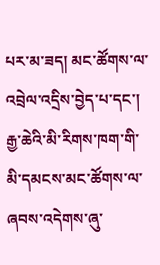པར་མ་ཟད། མང་ཚོགས་ལ་འབྲེལ་འདྲིས་བྱེད་པ་དང་། རྒྱ་ཆེའི་མི་རིགས་ཁག་གི་མི་དམངས་མང་ཚོགས་ལ་ཞབས་འདེགས་ཞུ་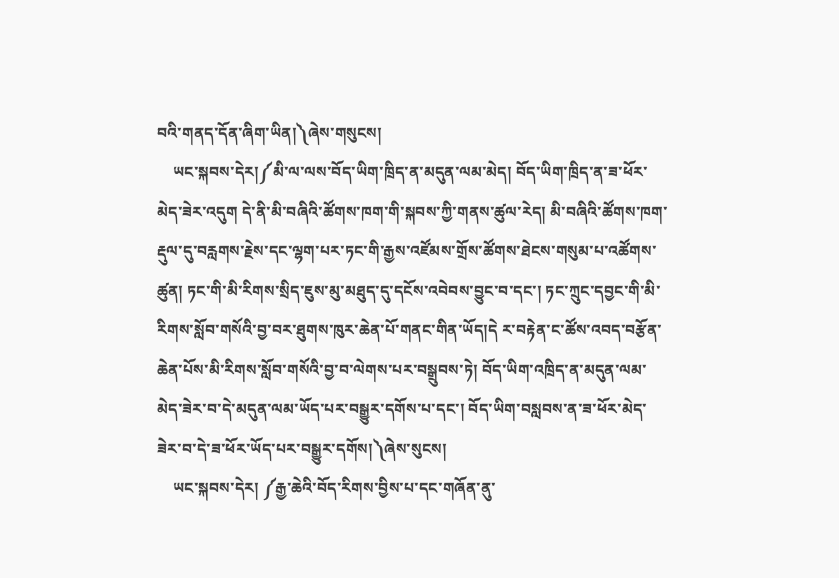བའི་གནད་དོན་ཞིག་ཡིན།༽ཞེས་གསུངས།
    ཡང་སྐབས་དེར།༼མི་ལ་ལས་བོད་ཡིག་ཁྲིད་ན་མདུན་ལམ་མེད། བོད་ཡིག་ཁྲིད་ན་ཟ་ཕོར་མེད་ཟེར་འདུག དེ་ནི་མི་བཞིའི་ཚོགས་ཁག་གི་སྐབས་ཀྱི་གནས་ཚུལ་རེད། མི་བཞིའི་ཚོགས་ཁག་རྡུལ་དུ་བརླགས་རྗེས་དང་ལྷག་པར་ཏང་གི་རྒྱས་འཛོམས་གྲོས་ཚོགས་ཐེངས་གསུམ་པ་འཚོགས་ཚུན། ཏང་གི་མི་རིགས་སྲིད་ཇུས་མུ་མཐུད་དུ་དངོས་འབེབས་བྱུང་བ་དང་། ཏང་ཀྲུང་དབྱང་གི་མི་རིགས་སློབ་གསོའི་བྱ་བར་ཐུགས་ཁུར་ཆེན་པོ་གནང་གིན་ཡོད།དེ ར་བརྟེན་ང་ཚོས་འབད་བརྩོན་ཆེན་པོས་མི་རིགས་སློབ་གསོའི་བྱ་བ་ལེགས་པར་བསྒྲུབས་ཏེ། བོད་ཡིག་འཁྲིད་ན་མདུན་ལམ་མེད་ཟེར་བ་དེ་མདུན་ལམ་ཡོད་པར་བསྒྱུར་དགོས་པ་དང་། བོད་ཡིག་བསླབས་ན་ཟ་ཕོར་མེད་ཟེར་བ་དེ་ཟ་ཕོར་ཡོད་པར་བསྒྱུར་དགོས།༽ཞེས་སུངས།
    ཡང་སྐབས་དེར། ༼རྒྱ་ཆེའི་བོད་རིགས་བྱིས་པ་དང་གཞོན་ནུ་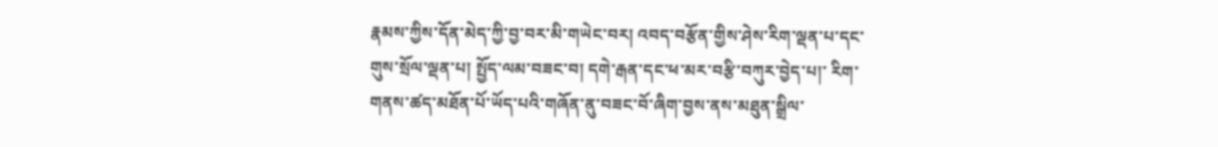རྣམས་ཀྱིས་དོན་མེད་ཀྱི་བྱ་བར་མི་གཡེང་བར། འབད་བརྩོན་གྱིས་ཤེས་རིག་ལྡན་པ་དང་གུས་སྲོལ་ལྡན་པ། སྤྱོད་ལམ་བཟང་བ། དགེ་རྒན་དང་ཕ་མར་བརྩི་བཀུར་བྱེད་པ།་ རིག་གནས་ཚད་མཐོན་པོ་ཡོད་པའི་གཞོན་ནུ་བཟང་བོ་ཞིག་བྱས་ནས་མཐུན་སྒྲིལ་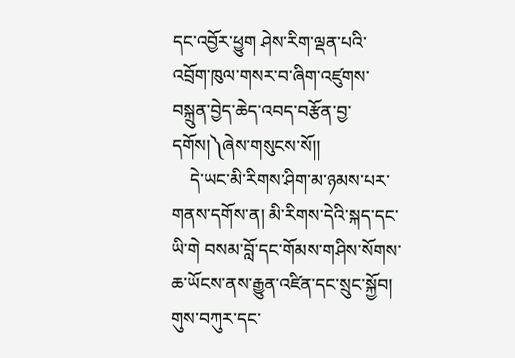དང་འབྱོར་ཕྱུག ཤེས་རིག་ལྡན་པའི་འབྲོག་ཁུལ་གསར་བ་ཞིག་འཛུགས་བསྐྲུན་བྱེད་ཆེད་འབད་བརྩོན་བྱ་དགོས།༽ཞེས་གསུངས་སོ།།
    དེ་ཡང་མི་རིགས་ཤིག་མ་ཉམས་པར་གནས་དགོས་ན། མི་རིགས་དེའི་སྐད་དང་ཡི་གེ བསམ་བློ་དང་གོམས་གཤིས་སོགས་ཆ་ཡོངས་ནས་རྒྱུན་འཛིན་དང་སྲུང་སྐྱོབ། གུས་བཀུར་དང་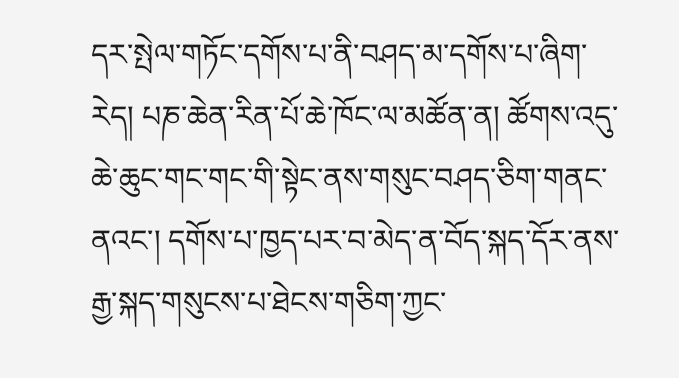དར་སྤེལ་གཏོང་དགོས་པ་ནི་བཤད་མ་དགོས་པ་ཞིག་རེད། པཎ་ཆེན་རིན་པོ་ཆེ་ཁོང་ལ་མཚོན་ན། ཚོགས་འདུ་ཆེ་ཆུང་གང་གང་གི་སྟེང་ནས་གསུང་བཤད་ཅིག་གནང་ནའང་། དགོས་པ་ཁྱད་པར་བ་མེད་ན་བོད་སྐད་དོར་ནས་རྒྱ་སྐད་གསུངས་པ་ཐེངས་གཅིག་ཀྱང་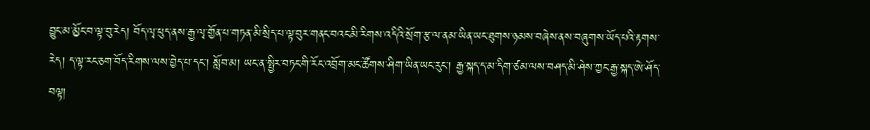བྱུང་མ་མྱོང་བ་ལྟ་བུ་རེད། བོད་ལྭ་ཕུད་ནས་རྒྱ་ལྭ་གྱོན་པ་གཏན་མི་སྲིད་པ་ལྟ་བུར་གནང་བའང་མི་རིགས་འདིའི་སྲོག་རྩ་ལ་ནམ་ཡིན་ཡང་ཐུགས་ཉམས་བཞེས་ནས་བཞུགས་ཡོད་པའི་རྟགས་རེད། ད་ལྟ་རང་ཅག་བོད་རིགས་ལས་བྱེད་པ་དང་། སློབ་མ། ཡང་ན་སྤྱིར་བཏང་གི་རོང་འབྲོག་མང་ཚོགས་ཤིག་ཡིན་ཡང་རུང་། རྒྱ་སྐད་ད་མ་དིག་ཙམ་ལས་བཤད་མི་ཤེས་ཀྱང་རྒྱ་སྐད་ཨེ་ཤོད་བལྟ།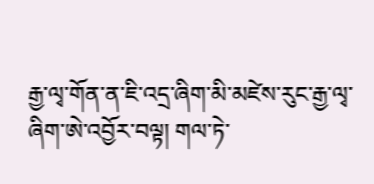རྒྱ་ལྭ་གོན་ན་ཇི་འདྲ་ཞིག་མི་མཛེས་རུང་རྒྱ་ལྭ་ཞིག་ཨེ་འབྱོར་བལྟ། གལ་ཏེ་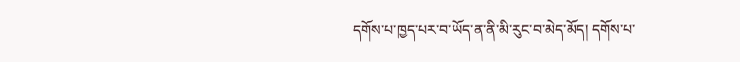དགོས་པ་ཁྱད་པར་བ་ཡོད་ན་ནི་མི་རུང་བ་མེད་མོད། དགོས་པ་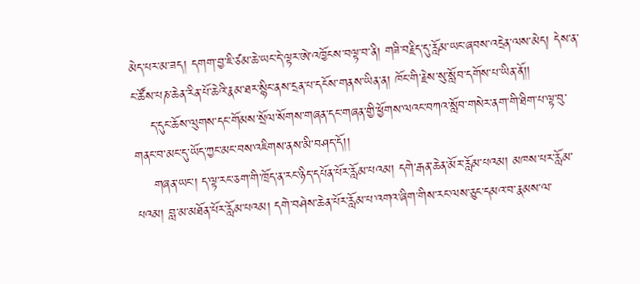མེད་པར་མ་ཟད། དགག་བྱ་ཇི་ཙམ་ཆེ་ཡང་དེ་ལྟར་ཨེ་འཁྱོངས་བལྟ་བ་ནི། གཟི་བརྗིད་དུ་རློམ་ཡང་ཞབས་འདྲེན་ལས་མེད། དེས་ན་ང་ཚོས་པཎ་ཆེན་རིན་པོ་ཆེའི་རྣམ་ཐར་སྙིང་ནས་དྲན་པ་དངོས་གནས་ཡིན་ན། ཁོང་གི་རྗེས་སུ་སློབ་དགོས་པ་ཡིན་ནོ།།
    ད་དུང་ཆོས་ལུགས་དང་གོམས་སྲོལ་སོགས་གཞན་དང་གཞན་གྱི་ཕྱོགས་ལའང་བཀའ་སློབ་གསེར་ནག་གི་ཐིག་པ་ལྟ་བུ་གནང་བ་མང་དུ་ཡོད་ཀྱང་མང་བས་འཇིགས་ནས་མི་བཤད་དོ།།
    གཞན་ཡང་། ད་ལྟ་རང་ཅག་གི་ཁྲོད་ན་རང་ཉིད་དཔོན་པོར་རློམ་པའམ། དགེ་རྒན་ཆེན་མོར་རློམ་པའམ། མཁས་པར་རློམ་པའམ། བླ་མ་མཐོན་པོར་རློམ་པའམ། དགེ་བཤེས་ཆེན་པོར་རློམ་པ་འགའ་ཞིག་གིས་རང་ལས་ཅུང་དམའ་བ་རྣམས་ལ་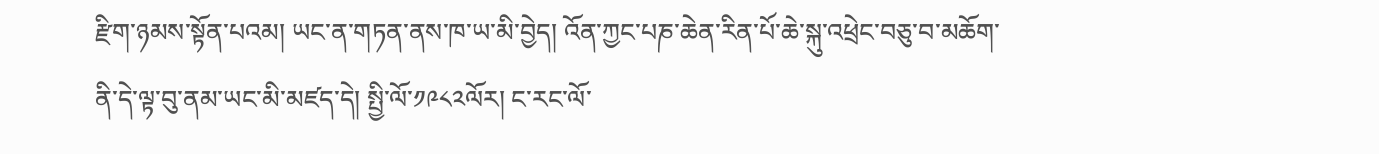རྫིག་ཉམས་སྟོན་པའམ། ཡང་ན་གཏན་ནས་ཁ་ཡ་མི་བྱེད། འོན་ཀྱང་པཎ་ཆེན་རིན་པོ་ཆེ་སྐུ་འཕྲེང་བཅུ་བ་མཆོག་ནི་དེ་ལྟ་བུ་ནམ་ཡང་མི་མཛད་དེ། སྤྱི་ལོ་༡༩༨༢ལོར། ང་རང་ལོ་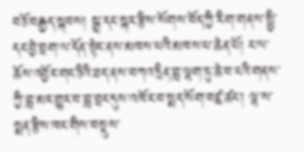བཅོ་བརྒྱད་སྐབས། སྒྲ་དང་སྐར་རྩིས་སོགས་བོད་ཀྱི་རིག་གནས་སྤྱི་དང་བྱེ་བྲག་ལ་དོན་སྟེང་ནས་མཁས་པའི་མཁས་པ་ཆེན་པོ། ང་ལ་ཆོས་འབྱོར་གང་ཅིའི་ཐད་ནས་བཀའ་དྲིན་བླ་ལྷག་ཏུ་ཆེ་བ་ངའི་གནས་ཀྱི་བླ་མར་གྱུར་བ་བླ་བྲང་དུས་འཁོར་བ་སྨད་སོག་བཛྲ་ཚང་། ལྷ་ས་སྨན་རྩིས་ཁང་གིས་བསྡུས་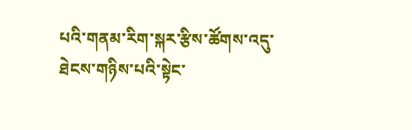པའི་གནམ་རིག་སྐར་རྩིས་ཚོགས་འདུ་ཐེངས་གཉིས་པའི་སྟེང་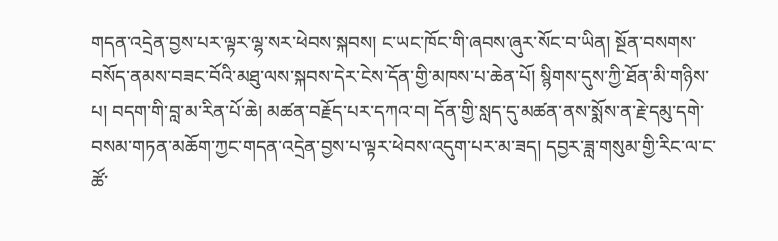གདན་འདྲེན་བྱས་པར་ལྟར་ལྷ་སར་ཕེབས་སྐབས། ང་ཡང་ཁོང་གི་ཞབས་ཞུར་སོང་བ་ཡིན། སྔོན་བསགས་བསོད་ནམས་བཟང་བོའི་མཐུ་ལས་སྐབས་དེར་ངེས་དོན་གྱི་མཁས་པ་ཆེན་པོ། སྙིགས་དུས་ཀྱི་ཐོན་མི་གཉིས་པ། བདག་གི་བླ་མ་རིན་པོ་ཆེ། མཚན་བརྗོད་པར་དཀའ་བ། དོན་གྱི་སླད་དུ་མཚན་ནས་སྨོས་ན་རྗེ་དམུ་དགེ་བསམ་གཏན་མཆོག་ཀྱང་གདན་འདྲེན་བྱས་པ་ལྟར་ཕེབས་འདུག་པར་མ་ཟད། དབྱར་ཟླ་གསུམ་གྱི་རིང་ལ་ང་ཚོ་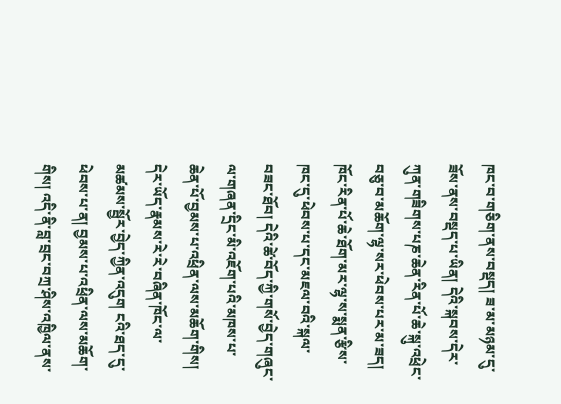ཁང་བ་གཅིག་ནས་བསྡད། ཟ་མ་མཉམ་དུ་ཟོས་ནས་བསྡད་པ་ཡིན། དེའི་སྐབས་དེར་ཀུན་གཟིགས་པཎ་ཆེན་རིན་པོ་ཆེ་སྐུ་འཕྲེང་བཅུ་བ་མཆོག་ལྷ་སར་ཕེབས་པར་མ་ཟད། ཁོང་རིན་པོ་ཆེ་ཐོག་མར་ལྷ་ས་སྨན་རྩིས་ཁང་དུ་ཕེབས་པ་དང་མཇལ་བའི་སྐལ་བཟང་ཐོབ། དེའི་ཚེ་བོད་ཀྱི་གསོ་བྱེད་གཞུང་ལ་གཞན་དྲིང་མི་འཇོག་པའི་མཁས་པ་ཆེན་པོ་བྱམས་པ་འཕྲིན་ལས་མཆོག་གིས། དེར་ཡོད་རྣམས་རེ་རེ་བཞིན་ཁོང་ལ་མཚམས་སྦྱོར་བྱེད་ཀྱིན་འདུག ངའི་ཐད་དུ་ཕེབས་པ་ན། བྱམས་པ་འཕྲིན་ལས་མཆོག་གིས། འདི་ནི་བླ་བྲང་བཀྲ་ཤིས་འཁྱིལ་ནས་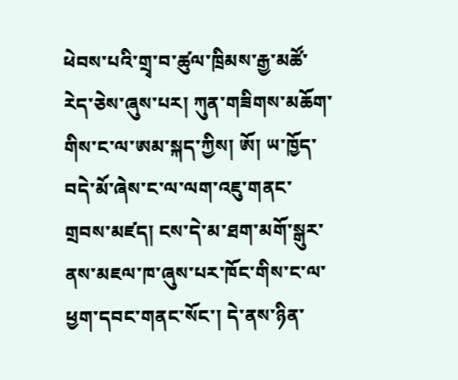ཕེབས་པའི་གྲྭ་བ་ཚུལ་ཁྲིམས་རྒྱ་མཚོ་རེད་ཅེས་ཞུས་པར། ཀུན་གཟིགས་མཆོག་གིས་ང་ལ་ཨམ་སྐད་ཀྱིས། ཨོ། ཡ་ཁྱོད་བདེ་མོ་ཞེས་ང་ལ་ལག་འཇུ་གནང་གྲབས་མཛད། ངས་དེ་མ་ཐག་མགོ་སྒུར་ནས་མཇལ་ཁ་ཞུས་པར་ཁོང་གིས་ང་ལ་ཕྱག་དབང་གནང་སོང་། དེ་ནས་ཉིན་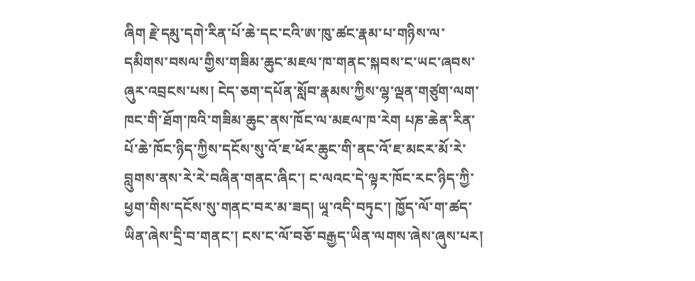ཞིག རྗེ་དམུ་དགེ་རིན་པོ་ཆེ་དང་ངའི་ཨ་ཁུ་ཚང་རྣམ་པ་གཉིས་ལ་དམིགས་བསལ་གྱིས་གཟིམ་ཆུང་མཇལ་ཁ་གནང་སྐབས་ང་ཡང་ཞབས་ཞུར་འབྲངས་པས། ངེད་ཅག་དཔོན་སློབ་རྣམས་ཀྱིས་ལྷ་ལྡན་གཙུག་ལག་ཁང་གི་ཐོག་ཁའི་གཟིམ་ཆུང་ནས་ཁོང་ལ་མཇལ་ཁ་རེག པཎ་ཆེན་རིན་པོ་ཆེ་ཁོང་ཉིད་ཀྱིས་དངོས་སུ་འོ་ཇ་ཕོར་ཆུང་གི་ནང་འོ་ཇ་མངར་མོ་རེ་བླུགས་ནས་རེ་རེ་བཞིན་གནང་ཞིང་། ང་ལའང་དེ་ལྟར་ཁོང་རང་ཉིད་ཀྱི་ཕྱག་གིས་དངོས་སུ་གནང་བར་མ་ཟད། ཡཱ་འདི་བཏུང་། ཁྱོད་ལོ་ག་ཚད་ཡིན་ཞེས་དྲི་བ་གནང་། ངས་ང་ལོ་བཅོ་བརྒྱད་ཡིན་ལགས་ཞེས་ཞུས་པར།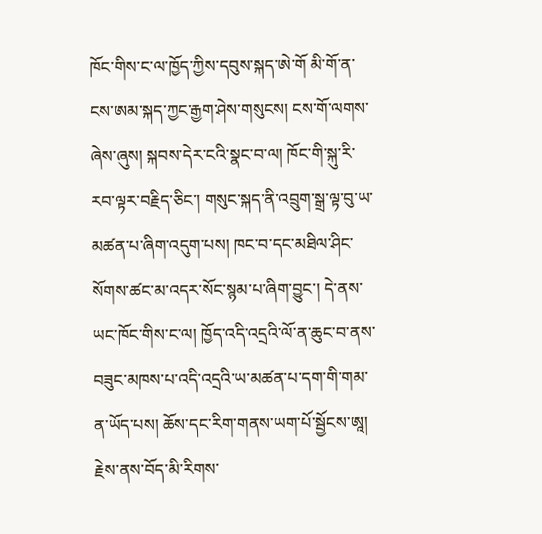ཁོང་གིས་ང་ལ་ཁྱོད་ཀྱིས་དབུས་སྐད་ཨེ་གོ མི་གོ་ན་ངས་ཨམ་སྐད་ཀྱང་རྒྱག་ཤེས་གསུངས། ངས་གོ་ལགས་ཞེས་ཞུས། སྐབས་དེར་ངའི་སྣང་བ་ལ། ཁོང་གི་སྐུ་རི་རབ་ལྟར་བརྗིད་ཅིང་། གསུང་སྐད་ནི་འབྲུག་སྒྲ་ལྟ་བུ་ཡ་མཚན་པ་ཞིག་འདུག་པས། ཁང་བ་དང་མཐིལ་ཤིང་སོགས་ཚང་མ་འདར་སོང་སྙམ་པ་ཞིག་བྱུང་། དེ་ནས་ཡང་ཁོང་གིས་ང་ལ། ཁྱོད་འདི་འདྲའི་ལོ་ན་ཆུང་བ་ནས་བཟུང་མཁས་པ་འདི་འདྲའི་ཡ་མཚན་པ་དག་གི་གམ་ན་ཡོད་པས། ཆོས་དང་རིག་གནས་ཡག་པོ་སྦྱོངས་ཨཱ། རྗེས་ནས་བོད་མི་རིགས་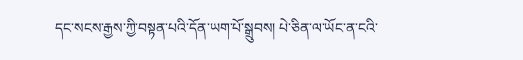དང་སངས་རྒྱས་ཀྱི་བསྟན་པའི་དོན་ཡག་པོ་སྒྲུབས། པེ་ཅིན་ལ་ཡོང་ན་ངའི་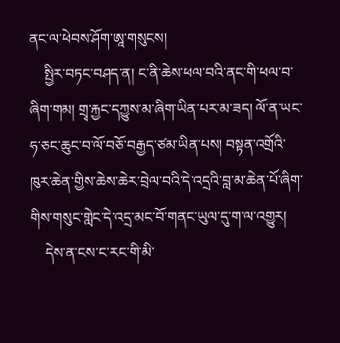ནང་ལ་ཕེབས་ཤོག་ཨཱ་གསུངས།
    སྤྱིར་བཏང་བཤད་ན། ང་ནི་ཆེས་ཕལ་བའི་ནང་གི་ཕལ་བ་ཞིག་གམ། གྲྭ་རྐྱང་དཀྱུས་མ་ཞིག་ཡིན་པར་མ་ཟད། ལོ་ན་ཡང་ཧ་ཅང་ཆུང་བ་ལོ་བཅོ་བརྒྱད་ཙམ་ཡིན་པས། བསྟན་འགྲོའི་ཁུར་ཆེན་གྱིས་ཆེས་ཆེར་བྲེལ་བའི་དེ་འདྲའི་བླ་མ་ཆེན་པོ་ཞིག་གིས་གསུང་གླེང་དེ་འདྲ་མང་བོ་གནང་ཡུལ་དུ་ག་ལ་འགྱུར།
    དེས་ན་ངས་ང་རང་གི་མི་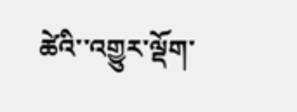ཚེའི་་འགྱུར་ལྡོག་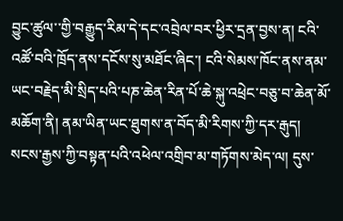བྱུང་ཚུལ་་གྱི་བརྒྱུད་རིམ་དེ་དང་འབྲེལ་བར་ཕྱིར་དྲན་བྱས་ན། ངའི་འཚོ་བའི་ཁྲོད་ནས་དངོས་སུ་མཐོང་ཞིང་། ངའི་སེམས་ཁོང་ནས་ནམ་ཡང་བརྗེད་མི་སྲིད་པའི་པཎ་ཆེན་རིན་པོ་ཆེ་སྐུ་འཕྲེང་བཅུ་བ་ཆེན་མོ་མཆོག་ནི། ནམ་ཡིན་ཡང་ཐུགས་ན་བོད་མི་རིགས་ཀྱི་དར་རྒུད། སངས་རྒྱས་ཀྱི་བསྟན་པའི་འཕེལ་འགྲིབ་མ་གཏོགས་མེད་ལ། དུས་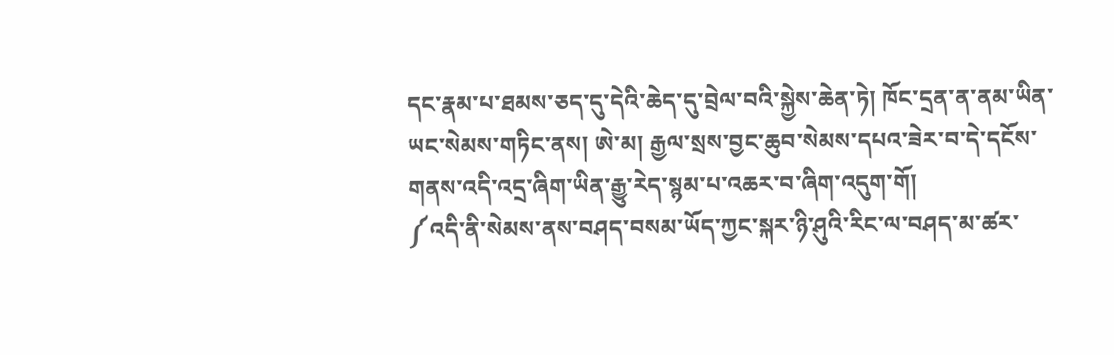དང་རྣམ་པ་ཐམས་ཅད་དུ་དེའི་ཆེད་དུ་བྲེལ་བའི་སྐྱེས་ཆེན་ཏེ། ཁོང་དྲན་ན་ནམ་ཡིན་ཡང་སེམས་གཏིང་ནས། ཨེ་མ། རྒྱལ་སྲས་བྱང་ཆུབ་སེམས་དཔའ་ཟེར་བ་དེ་དངོས་གནས་འདི་འདྲ་ཞིག་ཡིན་རྒྱུ་རེད་སྙམ་པ་འཆར་བ་ཞིག་འདུག་གོ།
༼འདི་ནི་སེམས་ནས་བཤད་བསམ་ཡོད་ཀྱང་སྐར་ཉི་ཤུའི་རིང་ལ་བཤད་མ་ཚར་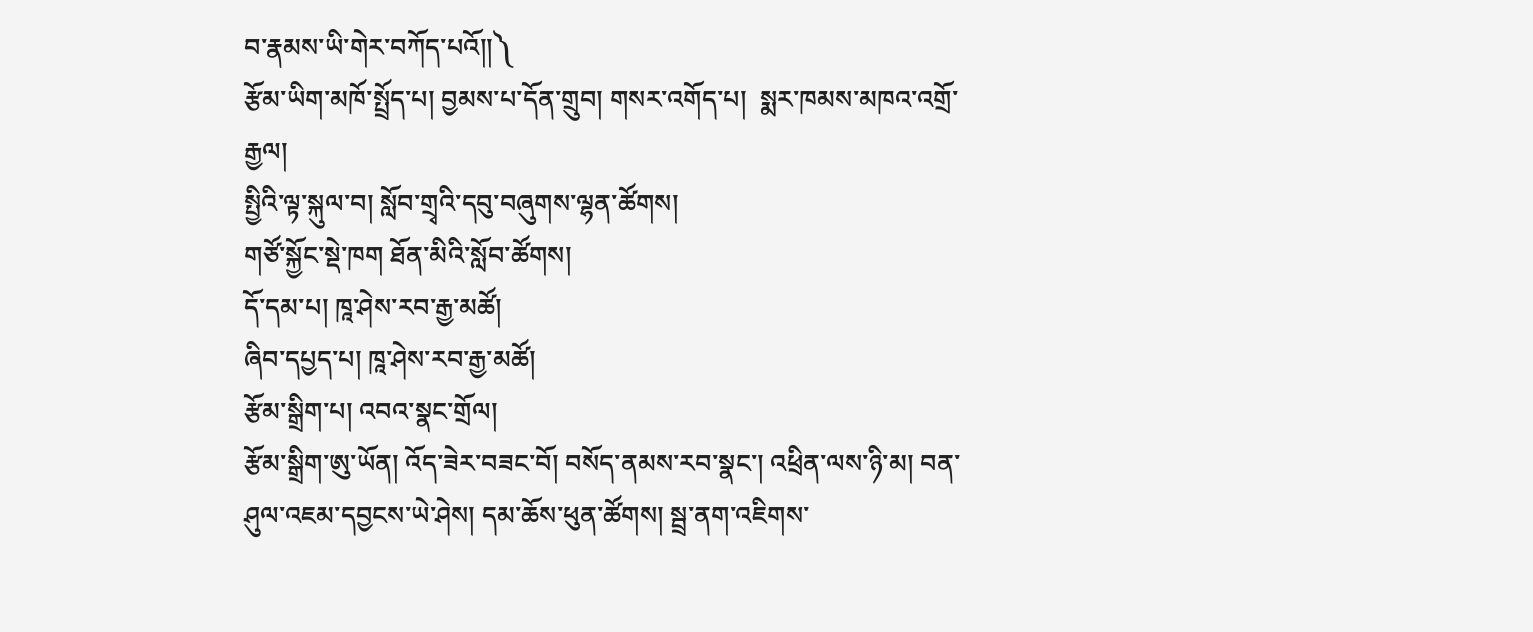བ་རྣམས་ཡི་གེར་བཀོད་པའོ།།༽
རྩོམ་ཡིག་མཁོ་སྤྲོད་པ། བྱམས་པ་དོན་གྲུབ། གསར་འགོད་པ།  སྨར་ཁམས་མཁའ་འགྲོ་རྒྱལ།
སྤྱིའི་ལྟ་སྐུལ་བ། སློབ་གྲྭའི་དབུ་བཞུགས་ལྷན་ཚོགས།
གཙོ་སྐྱོང་སྡེ་ཁག ཐོན་མིའི་སློབ་ཚོགས།
དོ་དམ་པ། ཁཱ་ཤེས་རབ་རྒྱ་མཚོ།
ཞིབ་དཔྱད་པ། ཁཱ་ཤེས་རབ་རྒྱ་མཚོ།
རྩོམ་སྒྲིག་པ། འབའ་སྣང་གྲོལ།
རྩོམ་སྒྲིག་ཨུ་ཡོན། འོད་ཟེར་བཟང་བོ། བསོད་ནམས་རབ་སྣང་། འཕྲིན་ལས་ཉི་མ། བན་ཤུལ་འཇམ་དབྱངས་ཡེ་ཤེས། དམ་ཆོས་ཕུན་ཚོགས། སྦྲ་ནག་འཇིགས་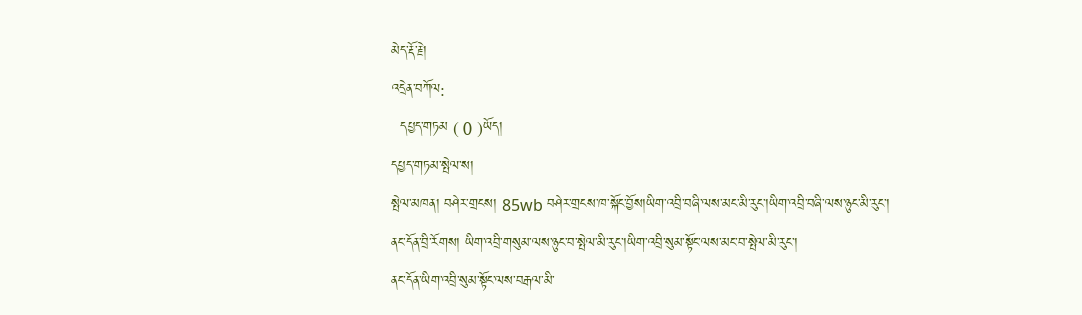མེད་རྡོ་རྗེ།
འདྲེན་བཀོལ:
  དཔྱད་གཏམ ( 0 )ཡོད།
དཔྱད་གཏམ་སྤེལ་ས།
སྤེལ་མཁན། བཤེར་གྲངས། 85wb བཤེར་གྲངས་ཁ་སྐོང་བྱོས།ཡིག་འབྲི་བཞི་ལས་མང་མི་རུང་།ཡིག་འབྲི་བཞི་ལས་ཉུང་མི་རུང་།
ནང་དོན་བྲི་རོགས། ཡིག་འབྲི་གསུམ་ལས་ཉུང་བ་སྤེལ་མི་རུང་།ཡིག་འབྲི་སུམ་སྟོང་ལས་མང་བ་སྤེལ་མི་རུང་།
ནང་དོན་ཡིག་འབྲི་སུམ་སྟོང་ལས་བརྒལ་མི་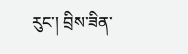རུང་། བྲིས་ཟིན་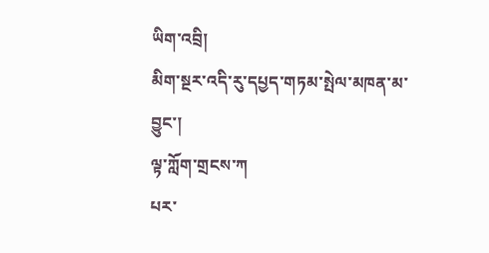ཡིག་འབྲི།
མིག་སྔར་འདི་རུ་དཔྱད་གཏམ་སྤེལ་མཁན་མ་བྱུང་།
ལྟ་ཀློག་གྲངས་ཀ
པར་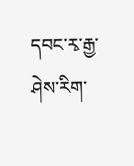དབང་རྭ་རྒྱ་ཤེས་རིག་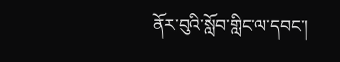ནོར་བུའི་སློབ་གླིང་ལ་དབང་།